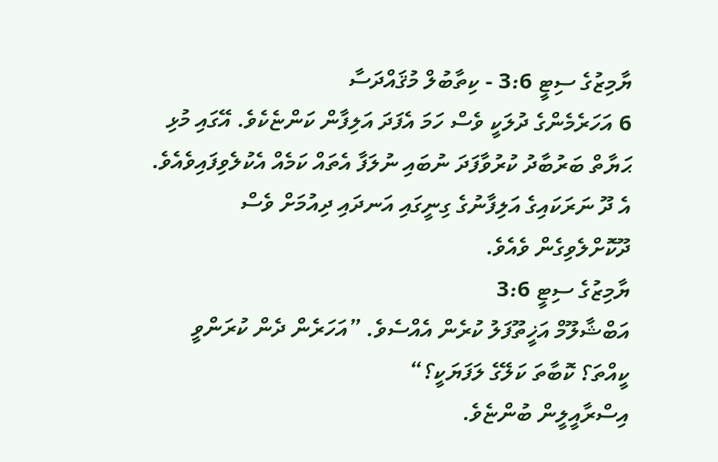ޔާމިޒުގެ ސިޓީ 3:6 - ކިތާބުލް މުޤައްދަސާ
6 އަހަރެމެންގެ ދުލަކީ ވެސް ހަމަ އެފަދަ އަލިފާން ކަންޏެކެވެ. އޭގައި މުޅި ޙަޔާތް ބަރުބާދު ކުރުވާފަދަ ނުބައި ނުލަފާ އެތައް ކަމެއް އެކުލެވިފައިވެއެވެ. އެ ދޫ ނަރަކައިގެ އަލިފާނުގެ ގިނީގައި އަނދައި ދިއުމަށް ވެސް ދޫކޮށްލެވިގެން ވެއެވެ.
ޔާމިޒުގެ ސިޓީ 3:6
އަބްޝާލޫމް އަޚީތޫފަލު ކުރެން އެއްސެވެ. ”އަހަރެން ދެން ކުރަންވީ ކީއްތަ؟ ކޮބާތަ ކަލޭގެ ލަފަޔަކީ؟“
އިސްރާއީލީން ބުންޏެވެ.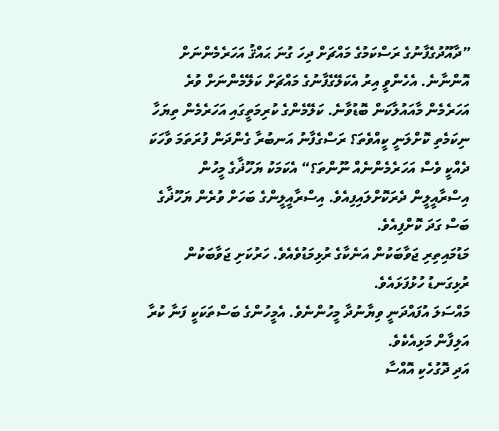”ދާއޫދުގެފާނުގެ ރަސްކަމުގެ މައްޗަށް ދިހަ ގުނަ ޙައްޤު އަހަރެމެންނަށް އޮންނާނެ. އެހެންވީ އިރު އެކަލޭގެފާނުގެ މައްޗަށް ކަލޭމެންނަށް ވުރެ އަހަރެމެން މާއައުލާކަން ބޮޑުވާނެ. ކަލޭމެންގެ ކުރިމަތީގައި އަހަރެމެން ތިޔަހާ ނިކަމެތި ކޮށްލަނީ ކީއްވެތަ؟ ރަސްގެފާނު އަނބުރާ ގެންދަން ފުރަތަމަ ވާހަކަ ދެއްކީ ވެސް އަހަރެމެންނެއް ނޫންތަ؟“ އެކަމަކު ޔަހޫޛާގެ މީހުން އިސްރާއީލީން ދެރަކޮށްލައިފިއެވެ. އިސްރާއީލީންގެ ބަހަށް ވުރެން ޔަހޫޛާގެ ބަސް ގަދަ ކޮށްފިއެވެ.
މަޑުމައިތިރި ޖަވާބަކުން އަނެކާގެ ރުޅިމަޑުވެއެވެ. ހަރުކަށި ޖަވާބަކުން ރުޅިގަނޑު ހުޅުފަޅައެވެ.
މައްސަލަ އުފައްދަނީ ވިޔާނުދާ މީހުންނެވެ. އެމީހުންގެ ބަސްތަކަކީ ފަނާ ކުރާ އަލިފާން މަޅިއެކެވެ.
އަދި ދޮގުހެކި އޮއްސާ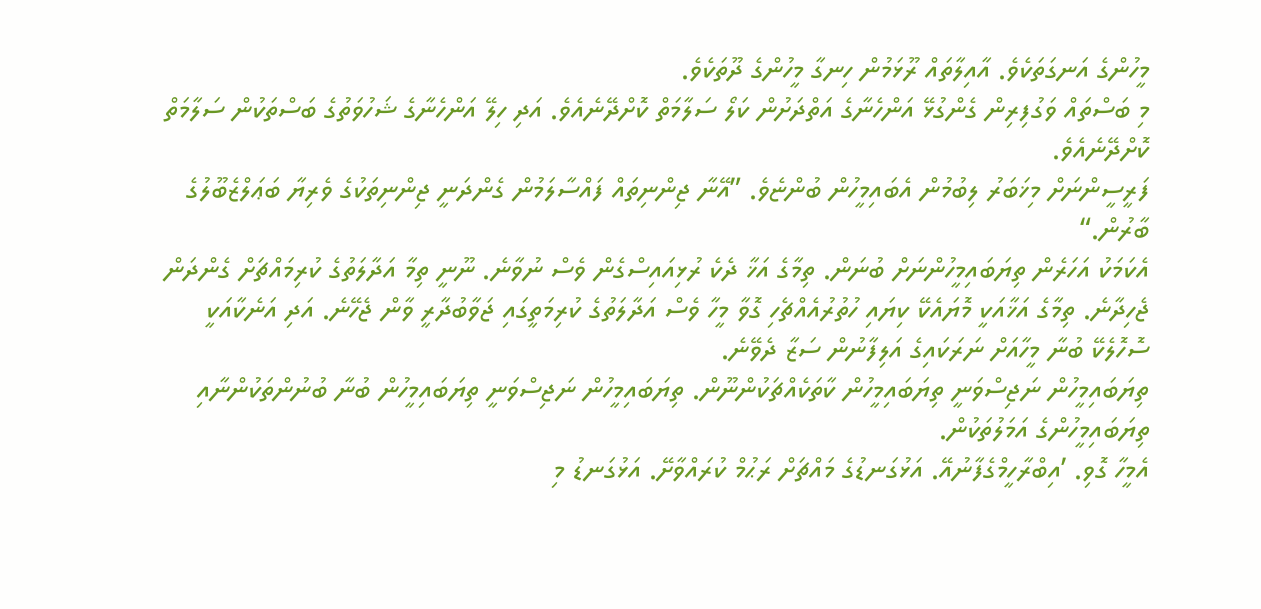މީހުންގެ އަނގަތަކެވެ. އާއިލާތައް ރޫޅަމުން ހިނގާ މީހުންގެ ދޫތަކެވެ.
މި ބަސްތައް ވަގުފިރިން ގެންގުޅޭ އަންހެނާގެ އަތްދަށުން ކަލޯ ސަލާމަތް ކޮށްދޭނެއެވެ. އަދި ހިލޭ އަންހެނާގެ ޝަހުވަތުގެ ބަސްތަކުން ސަލާމަތް ކޮށްދޭނެއެވެ.
ފަރީސީންނަށް މިޚަބަރު ލިބުމުން އެބައިމީހުން ބުންޏެވެ. ”އޭނާ ޖިންނިތައް ފައްސާލަމުން ގެންދަނީ ޖިންނިތަކުގެ ވެރިޔާ ބަޢަލްޒެބޫލުގެ ބާރުން.“
އެކަމަކު އަހަރެން ތިޔަބައިމީހުންނަށް ބުނަން. ތިމާގެ އަޚާ ދެކެ ރުޅިއައިސްގެން ވެސް ނުވާނެ. ނޫނީ ތިމާ އަދާލަތުގެ ކުރިމައްޗަށް ގެންދަން ޖެހިދާނެ. ތިމާގެ އަޚާއަކީ މޮޔައެކޭ ކިޔައި ހުތުރުއެއްޗެހި ގޮވާ މީހާ ވެސް އަދާލަތުގެ ކުރިމަތީގައި ޖަވާބުދާރީ ވާން ޖެހޭނެ. އަދި އަނެކާއަކީ ސޮހޮލެކޭ ބުނާ މީހާއަށް ނަރަކައިގެ އަލިފާނުން ސަޒާ ދެވޭނެ.
ތިޔަބައިމީހުން ނަޖިސްވަނީ ތިޔަބައިމީހުން ކާތަކެއްޗަކުންނޫން. ތިޔަބައިމީހުން ނަޖިސްވަނީ ތިޔަބައިމީހުން ބުނާ ބުނުންތަކުންނާއި ތިޔަބައިމީހުންގެ އަމަލުތަކުން.
އެމީހާ ގޮވި. ’އިބްރާހީމްގެފާނުއޭ. އަޅުގަނޑުގެ މައްޗަށް ރަޙުމް ކުރައްވާށޭ. އަޅުގަނޑު މި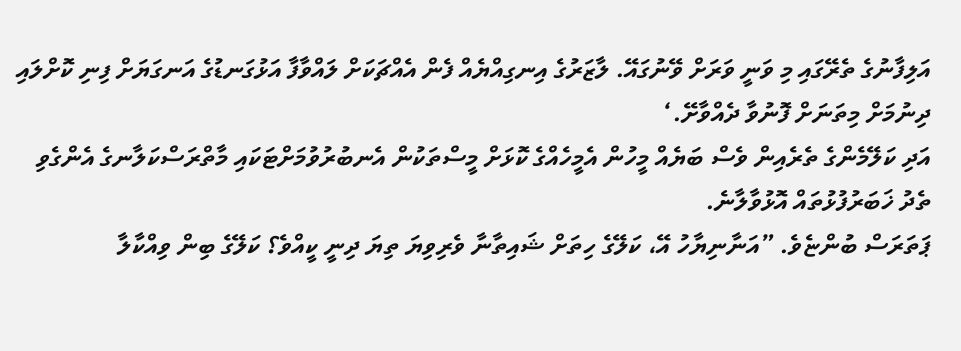އަލިފާނުގެ ތެރޭގައި މި ވަނީ ވަރަށް ވޭނުގައޭ. ލާޒަރުގެ އިނގިއްޔެއް ފެން އެއްޗަކަށް ލައްވާފާ އަޅުގަނޑުގެ އަނގަޔަށް ފިނި ކޮށްލައި ދިނުމަށް މިތަނަށް ފޮނުވާ ދެއްވާށޭ.‘
އަދި ކަލޭމެންގެ ތެރެއިން ވެސް ބަޔެއް މީހުން އެމީހެއްގެ ކޮޅަށް މީސްތަކުން އެނބުރުވުމަށްޓަކައި މާތްރަސްކަލާނގެ އެންގެވި ތެދު ޚަބަރުފުޅުތައް އޮޅުވާލާނެ.
ޕަތަރަސް ބުންޏެވެ. ”އަނާނިޔާހު އޭ، ކަލޭގެ ހިތަށް ޝައިތާނާ ވެރިވިޔަ ތިޔަ ދިނީ ކީއްވެ؟ ކަލޭގެ ބިން ވިއްކާލާ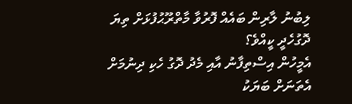ލިބުނު ލާރިން ބައެއް ފޮރުވާ މާތްރޫޙުފުޅަށް ތިޔަ ދޮގުހެދީ ކީއްވެ؟
އެމީހުން އިސްތިފާނު އާއި މެދު ދޮގު ހެކި ދިނުމަށް އެތަނަށް ބަޔަކު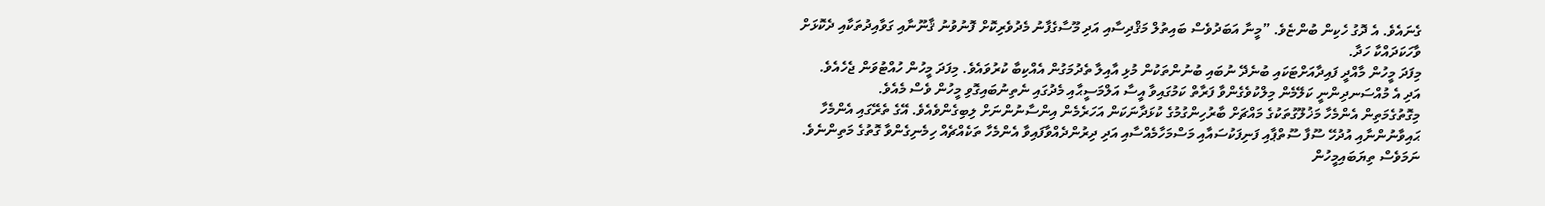ގެނައެވެ. އެ ދޮގު ހެކިން ބުންޏެވެ. ”މީނާ އަބަދުވެސް ބައިތުލް މަޤްދިސާއި އަދި މޫސާގެފާނު މެދުވެރިކޮށް ފޮނުވުނު ޤާނޫނާއި ގަވާއިދުތަކާއި ދެކޮޅަށް ވާހަކަދައްކާ ހަދާ.
މިފަދަ މީހުން މާއްދީ ފައިދާއަށްޓަކައި ބުނެދޭ ނުބައި ބުނުންތަކުން މުޅި އާއިލާ ތެދުމަގުން އެއްކިބާ ކުރުވައެވެ. މިފަދަ މީހުން ހުއްޓުވަން ޖެހެއެވެ.
އަދި އެ މުއްސަނދިންނީ ކަލޭމެން މިލްކުވެގެންވާ ފަރާތް ކަމުގައިވާ އީސާ އަލްމަސީޙާއި މެދުގައި ނެތިނުބައިގޮވި މީހުން ވެސް މެއެވެ.
މިގޮތުގެމަތިން އެންމެހާ މަޚުލޫގުތަކުގެ މައްޗަށް ބާރުހިންގުމުގެ ކުޅަދާނަކަން އަހަރެމެން އިންސާނުންނަށް ލިބިގެންވެއެވެ. އޭގެ ތެރޭގައި އެންމެހާ ޙައިވާނުންނާއި އުދުހޭ ސޫފާ ސޫތްޕާއި ފަނިފަކުސައާއި މަސްމަހާމެއްސާއި އަދި ދިރުންދެއްވާފައިވާ އެންމެހާ ތަކެއްޗެއް ހިމެނިގެންވާ ގޮތުގެ މަތިންނެވެ.
ނަމަވެސް ތިޔަބައިމީހުން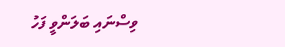ވިސްނައި ބަލަންވީ ފަހު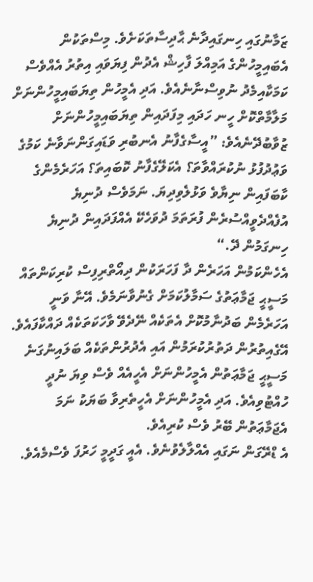ޒަމާނުގައި ހިނގައިދާނެ ޙާދިސާތަކަށެވެ. މިސްތަކުން އެބައިމީހުންގެ އަމިއްލަ ފާހިޝް އެދުން ފިޔަވައި އިތުރު އެއްވެސް ކަމަކާއިމެދު ނުވިސްނާނެއެވެ. އަދި އެމީހުން ތިޔަބައިމީހުންނަށް މަލާމާތްކޮށް ހީނ ހަދައި މިފަދައިން ތިޔަބައިމީހުންނަށް ޒުވާބުދޭނެއެވެ: ”އީސާގެފާނު އެނބުރި ވަޑައިގަންނަވާނެ ކަމުގެ ވަޢުދުފުޅު ނުކުރައްވާތަ؟ އެކަލޭގެފާނު ކޮބައިތަ؟ އަހަރެމެންގެ ކާބަފައިން ނިޔާވެ ވަޅުލެވިދިޔަ. ނަމަވެސް ދުނިޔެ އުފެއްދެވީއްސުރެން ފުރަތަމަ ދުވަހެކޭ އެއްފަދައިން ދުނިޔެ ހިނގަމުން ދޭ.“
އެހެންކަމުން އަހަރެން ދާ ފަހަރަކުން ދިއޯތްރިފިސް ކުރިކަންތައް މަސީޙީ ޖަމާޢަތުގެ ސަމާލުކަމަށް ގެނުވާނަމެވެ. އޭނާ ވަނީ އަހަރެމެން ބަދުނާމުކޮށް އެތަކެއް ނޭދެވޭ ވާހަކަތަކެއް ދައްކާފައެވެ. އޭގެއިތުރުން ދަތުރުކުރަމުން އައި އެދުރުންތަކެއް ބަލައިނުގަނެ މަސީޙީ ޖަމާޢަތުން އެމީހުންނަށް އެހީއެއް ވެސް ވިޔަ ނުދީ ހުއްޓުވިއެވެ. އަދި އެމީހުންނަށް އެހީތެރިވާ ބަޔަކު ނަމަ އެޖަމާޢަތުން ބޭރު ވެސް ކުރިއެވެ.
އެ ޑްރޭގަން ނަގައި އެއްލާލެވުނެވެ. އެއީ ގަދީމީ ހަރުފަ ވެސްމެއެވެ.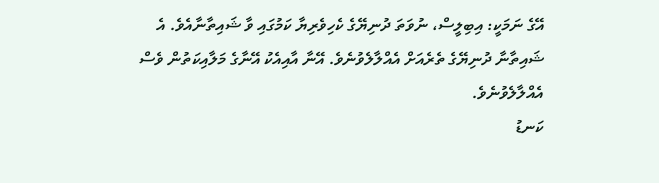އޭގެ ނަމަކީ: އިބިލީސް، ނުވަތަ ދުނިޔޭގެ ކެހިވެރިޔާ ކަމުގައި ވާ ޝައިތާނާއެވެ. އެ ޝައިތާނާ ދުނިޔޭގެ ތެރެއަށް އެއްލާލެވުނެވެ. އޭނާ އާއިއެކު އޭނާގެ މަލާއިކަތުން ވެސް އެއްލާލެވުނެވެ.
ކަނޑު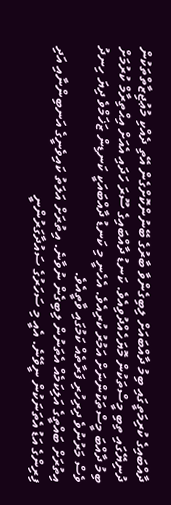ދާއްބައިގެ ކުރިމަތީގައި ބިމު ދާއްބައަށް ލިބިގެންވާ ބާރުގެ ބޭނުންކޮށްގެން އޭތި ދެއްކި މުޢުޖިޒާތްތަކުން ދުނިޔޭގައި ތިބި މީސްތަކުން މޮޔަހެއްދުވިއެވެ. ކަނޑު ދާއްބައިގެ ސޫރަ ހަދައި އެއަށް އިޙްތިރާމް ކުރުމަށް ބިމު ދާއްބަ މީސްތަކުންނަށް އަމުރު ކުރިއެވެ. އެހެނީ މި ކަނޑު ދާއްބައަކީ ކަނޑިން ޒަޚަމްވެ ދިޔަ ހިނދު ވެސް މަރުނުވެ ދިރިހުރި ފަރާތެއް ކަމުގައި ވާތީއެވެ.
އިތުރަށް ބައްތީގެ އަލިކަމެއް އެތަނުން ލިބިގެން ނުވާނެ. އިތުރަށް އަލަތު ކައިވެނީގެ އަނބިންނާއި އަދި ފިރިންގެ އަޑު އެތަނަކުން ނީވޭނެ. އެއީ މި ސަހަރުގެ ސައުދާގަރުންނީ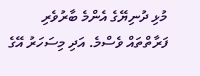މުޅި ދުނިޔޭގެ އެންމެ ބާރުވެރި ފަރާތްތައް ވެސްމެ. އަދި މިސަހަރު އޭގެ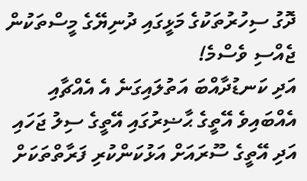ދޮގު ސިހުރުތަކުގެ މަޅީގައި ދުނިޔޭގެ މީސްތަކުން ޖެއްސި ވެސްމެ!
އަދި ކަނޑުދާއްބަ އަތުލައިގަނެ އެ އެއްޗާއި އެއްބައިވެ އޭތީގެ ޙާޟިރުގައި އޭތީގެ ސިލު ޖަހައި އަދި އޭތީގެ ސޫރައަށް އަޅުކަންކުރި ފަރާތްތަކަށް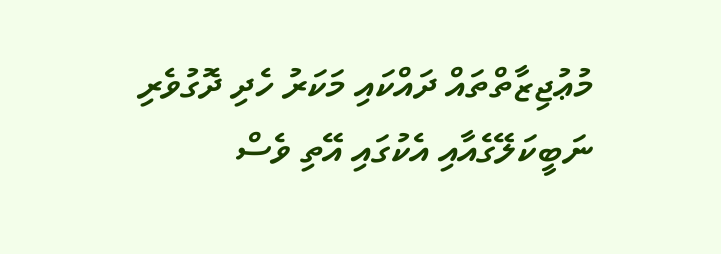މުޢުޖިޒާތްތައް ދައްކައި މަކަރު ހެދި ދޮގުވެރި ނަބީކަލޭގެއާއި އެކުގައި އޭތި ވެސް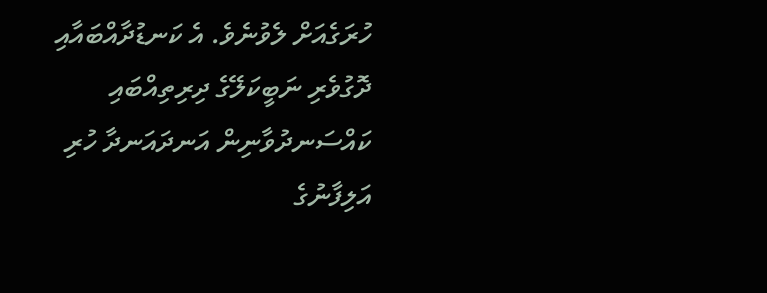ހުރަގެއަށް ލެވުނެވެ. އެ ކަނޑުދާއްބައާއި ދޮގުވެރި ނަބީކަލޭގެ ދިރިތިއްބައި ކައްސަނދުވާނިން އަނދައަނދާ ހުރި އަލިފާނުގެ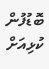ބޮޑުފުން ކުޅިއަށް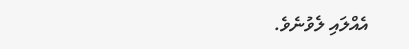އެއްލައި ލެވުނެވެ.